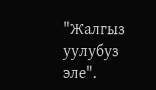"Жалгыз уулубуз эле".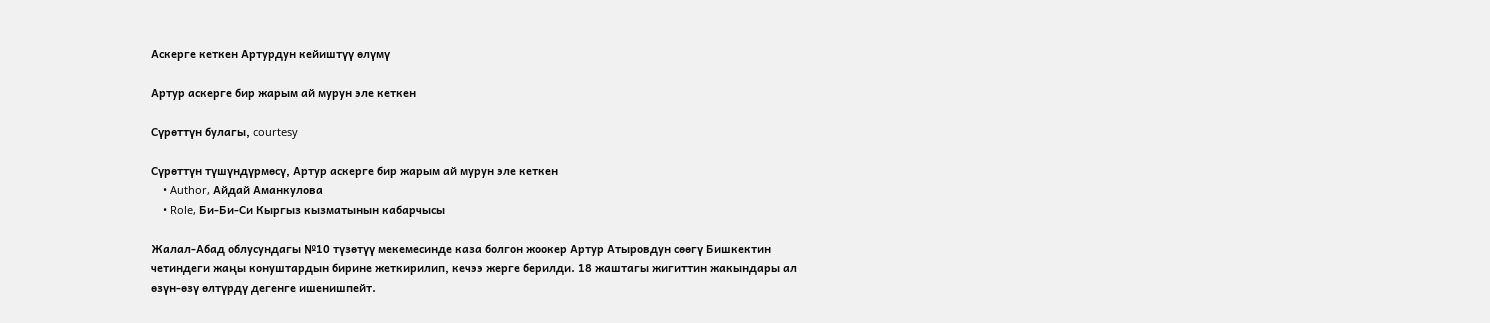Аскерге кеткен Артурдун кейиштүү өлүмү

Артур аскерге бир жарым ай мурун эле кеткен

Сүрөттүн булагы, courtesy

Сүрөттүн түшүндүрмөсү, Артур аскерге бир жарым ай мурун эле кеткен
    • Author, Айдай Аманкулова
    • Role, Би-Би-Си Кыргыз кызматынын кабарчысы

Жалал-Абад облусундагы №10 түзөтүү мекемесинде каза болгон жоокер Артур Атыровдун сөөгү Бишкектин четиндеги жаңы конуштардын бирине жеткирилип, кечээ жерге берилди. 18 жаштагы жигиттин жакындары ал өзүн-өзү өлтүрдү дегенге ишенишпейт.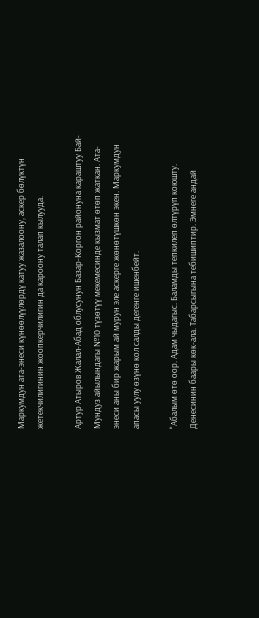Маркумдун ата-энеси күнөөлүүлөрдү катуу жазалоону, аскер бөлүктүн жетекчилигинин жоопкерчилигин да кароону талап кылууда.

Артур Атыров Жалал-Абад облусунун Базар-Коргон районуна караштуу Бай-Мундуз айылындагы №10 түзөтүү мекемесинде кызмат өтөп жаткан. Ата-энеси аны бир жарым ай мурун эле аскерге жөнөтүшкөн экен. Маркумдун апасы уулу өзүнө кол салды дегенге ишенбейт.

"Абалым өтө оор. Адам чыдагыс. Баламды тепкилеп өлтүрүп коюшту. Денесинин баары көк-ала. Табарсыгына тебишиптир. Эмнеге андай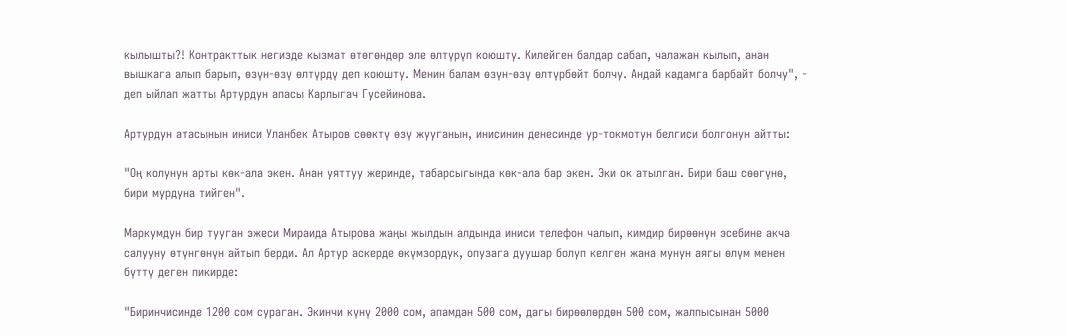кылышты?! Контракттык негизде кызмат өтөгөндөр эле өлтүрүп коюшту. Килейген балдар сабап, чалажан кылып, анан вышкага алып барып, өзүн-өзү өлтүрдү деп коюшту. Менин балам өзүн-өзү өлтүрбөйт болчу. Андай кадамга барбайт болчу", - деп ыйлап жатты Артурдун апасы Карлыгач Гусейинова.

Артурдун атасынын иниси Уланбек Атыров сөөктү өзү жууганын, инисинин денесинде ур-токмотун белгиси болгонун айтты:

"Оң колунун арты көк-ала экен. Анан уяттуу жеринде, табарсыгында көк-ала бар экен. Эки ок атылган. Бири баш сөөгүнө, бири мурдуна тийген".

Маркумдун бир тууган эжеси Мираида Атырова жаңы жылдын алдында иниси телефон чалып, кимдир бирөөнүн эсебине акча салууну өтүнгөнүн айтып берди. Ал Артур аскерде өкүмзордук, опузага дуушар болуп келген жана мунун аягы өлүм менен бүттү деген пикирде:

"Биринчисинде 1200 сом сураган. Экинчи күнү 2000 сом, апамдан 500 сом, дагы бирөөлөрдөн 500 сом, жалпысынан 5000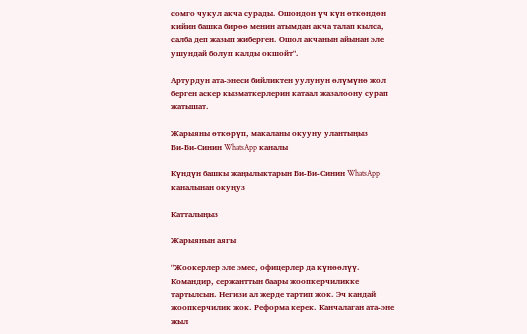сомго чукул акча сурады. Ошондон үч күн өткөндөн кийин башка бирөө менин атымдан акча талап кылса, салба деп жазып жиберген. Ошол акчанын айынан эле ушундай болуп калды окшойт".

Артурдун ата-энеси бийликтен уулунун өлүмүнө жол берген аскер кызматкерлерин катаал жазалоону сурап жатышат.

Жарыяны өткөрүп, макаланы окууну улантыңыз
Би-Би-Синин WhatsApp каналы

Күндүн башкы жаңылыктарын Би-Би-Синин WhatsApp каналынан окуңуз

Катталыңыз

Жарыянын аягы

"Жоокерлер эле эмес, офицерлер да күнөөлүү. Командир, сержанттын баары жоопкерчиликке тартылсын. Негизи ал жерде тартип жок. Эч кандай жоопкерчилик жок. Реформа керек. Канчалаган ата-эне жыл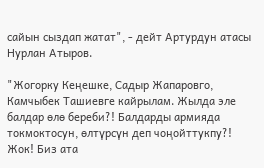сайын сыздап жатат", - дейт Артурдун атасы Нурлан Атыров.

"Жогорку Кеңешке, Садыр Жапаровго, Камчыбек Ташиевге кайрылам. Жылда эле балдар өлө береби?! Балдарды армияда токмоктосун, өлтүрсүн деп чоңойттукпу?! Жок! Биз ата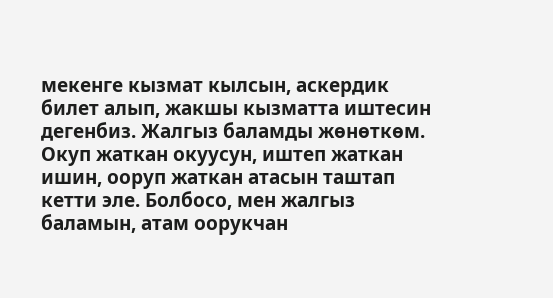мекенге кызмат кылсын, аскердик билет алып, жакшы кызматта иштесин дегенбиз. Жалгыз баламды жөнөткөм. Окуп жаткан окуусун, иштеп жаткан ишин, ооруп жаткан атасын таштап кетти эле. Болбосо, мен жалгыз баламын, атам оорукчан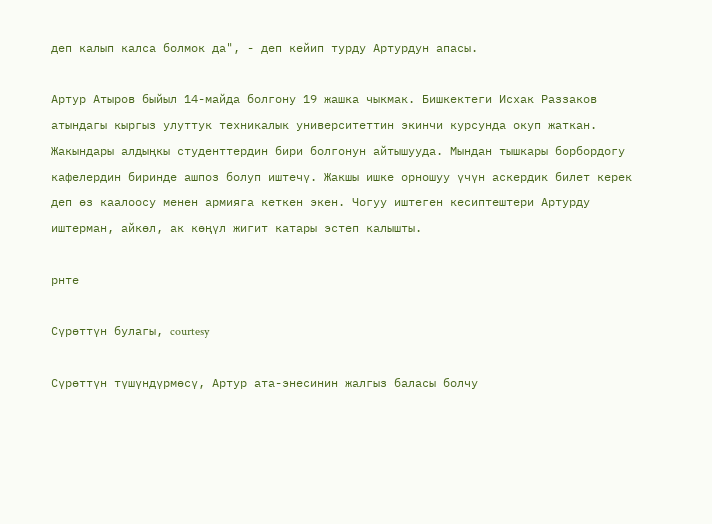деп калып калса болмок да", - деп кейип турду Артурдун апасы.

Артур Атыров быйыл 14-майда болгону 19 жашка чыкмак. Бишкектеги Исхак Раззаков атындагы кыргыз улуттук техникалык университеттин экинчи курсунда окуп жаткан. Жакындары алдыңкы студенттердин бири болгонун айтышууда. Мындан тышкары борбордогу кафелердин биринде ашпоз болуп иштечү. Жакшы ишке орношуу үчүн аскердик билет керек деп өз каалоосу менен армияга кеткен экен. Чогуу иштеген кесиптештери Артурду иштерман, айкөл, ак көңүл жигит катары эстеп калышты.

рнте

Сүрөттүн булагы, courtesy

Сүрөттүн түшүндүрмөсү, Артур ата-энесинин жалгыз баласы болчу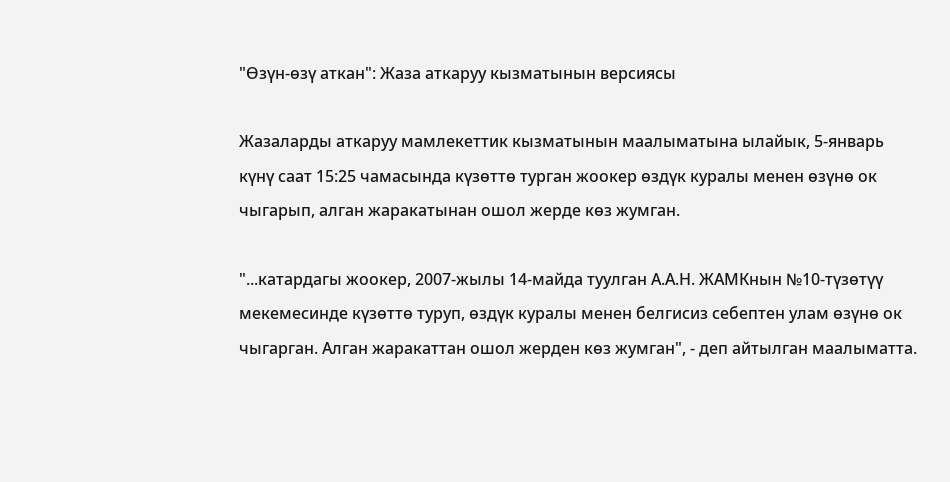"Өзүн-өзү аткан": Жаза аткаруу кызматынын версиясы

Жазаларды аткаруу мамлекеттик кызматынын маалыматына ылайык, 5-январь күнү саат 15:25 чамасында күзөттө турган жоокер өздүк куралы менен өзүнө ок чыгарып, алган жаракатынан ошол жерде көз жумган.

"...катардагы жоокер, 2007-жылы 14-майда туулган А.А.Н. ЖАМКнын №10-түзөтүү мекемесинде күзөттө туруп, өздүк куралы менен белгисиз себептен улам өзүнө ок чыгарган. Алган жаракаттан ошол жерден көз жумган", - деп айтылган маалыматта.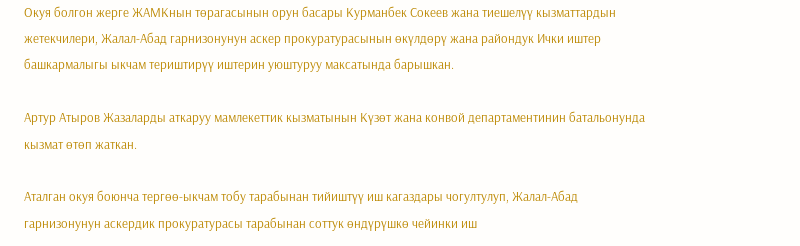Окуя болгон жерге ЖАМКнын төрагасынын орун басары Курманбек Сокеев жана тиешелүү кызматтардын жетекчилери, Жалал-Абад гарнизонунун аскер прокуратурасынын өкүлдөрү жана райондук Ички иштер башкармалыгы ыкчам териштирүү иштерин уюштуруу максатында барышкан.

Артур Атыров Жазаларды аткаруу мамлекеттик кызматынын Күзөт жана конвой департаментинин батальонунда кызмат өтөп жаткан.

Аталган окуя боюнча тергөө-ыкчам тобу тарабынан тийиштүү иш кагаздары чогултулуп, Жалал-Абад гарнизонунун аскердик прокуратурасы тарабынан соттук өндүрүшкө чейинки иш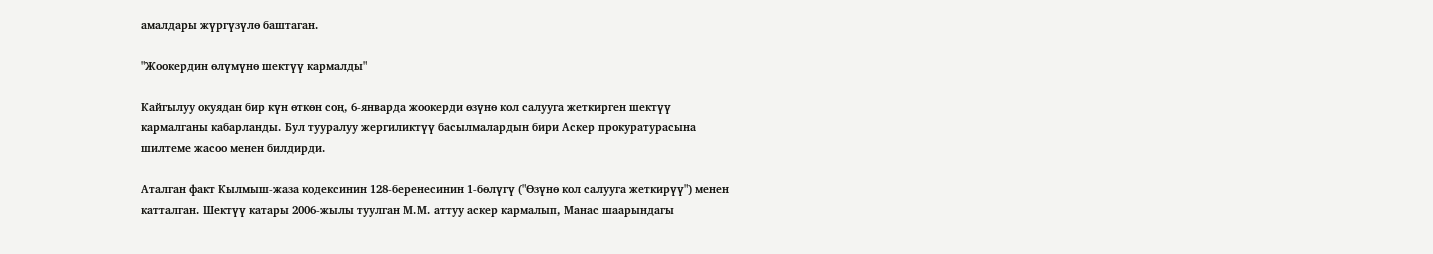амалдары жүргүзүлө баштаган.

"Жоокердин өлүмүнө шектүү кармалды"

Кайгылуу окуядан бир күн өткөн соң, 6-январда жоокерди өзүнө кол салууга жеткирген шектүү кармалганы кабарланды. Бул тууралуу жергиликтүү басылмалардын бири Аскер прокуратурасына шилтеме жасоо менен билдирди.

Аталган факт Кылмыш-жаза кодексинин 128-беренесинин 1-бөлүгү ("Өзүнө кол салууга жеткирүү") менен катталган. Шектүү катары 2006-жылы туулган М.М. аттуу аскер кармалып, Манас шаарындагы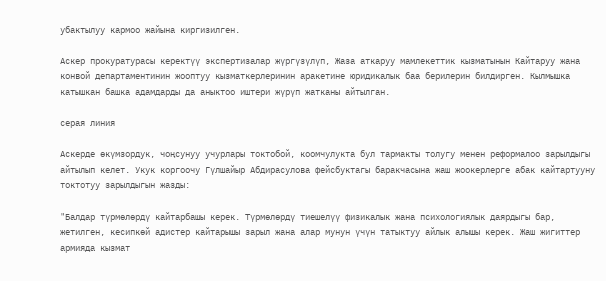убактылуу кармоо жайына киргизилген.

Аскер прокуратурасы керектүү экспертизалар жүргүзүлүп, Жаза аткаруу мамлекеттик кызматынын Кайтаруу жана конвой департаментинин жооптуу кызматкерлеринин аракетине юридикалык баа берилерин билдирген. Кылмышка катышкан башка адамдарды да аныктоо иштери жүрүп жатканы айтылган.

серая линия

Аскерде өкүмзордук, чоңсунуу учурлары токтобой, коомчулукта бул тармакты толугу менен реформалоо зарылдыгы айтылып келет. Укук коргоочу Гүлшайыр Абдирасулова фейсбуктагы баракчасына жаш жоокерлерге абак кайтартууну токтотуу зарылдыгын жазды:

"Балдар түрмөлөрдү кайтарбашы керек. Түрмөлөрдү тиешелүү физикалык жана психологиялык даярдыгы бар, жетилген, кесипкөй адистер кайтарышы зарыл жана алар мунун үчүн татыктуу айлык алышы керек. Жаш жигиттер армияда кызмат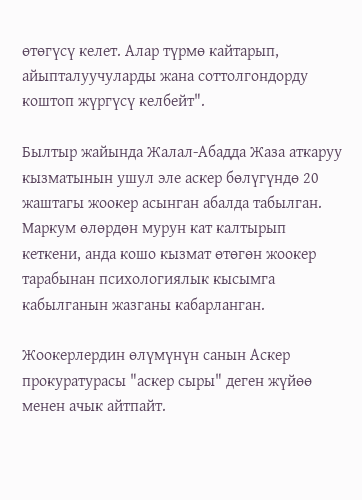өтөгүсү келет. Алар түрмө кайтарып, айыпталуучуларды жана соттолгондорду коштоп жүргүсү келбейт".

Былтыр жайында Жалал-Абадда Жаза аткаруу кызматынын ушул эле аскер бөлүгүндө 20 жаштагы жоокер асынган абалда табылган. Маркум өлөрдөн мурун кат калтырып кеткени, анда кошо кызмат өтөгөн жоокер тарабынан психологиялык кысымга кабылганын жазганы кабарланган.

Жоокерлердин өлүмүнүн санын Аскер прокуратурасы "аскер сыры" деген жүйөө менен ачык айтпайт.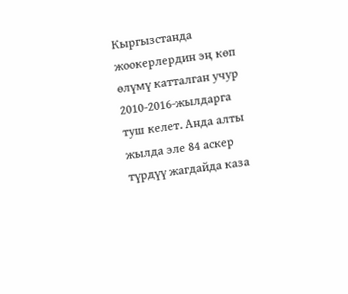Кыргызстанда жоокерлердин эң көп өлүмү катталган учур 2010-2016-жылдарга туш келет. Анда алты жылда эле 84 аскер түрдүү жагдайда каза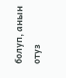болуп, анын отуз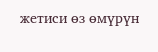жетиси өз өмүрүн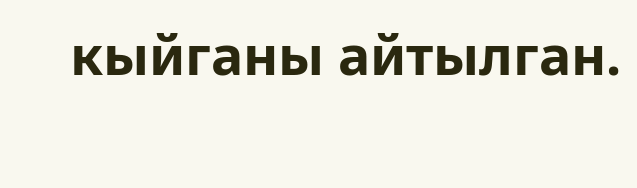кыйганы айтылган.